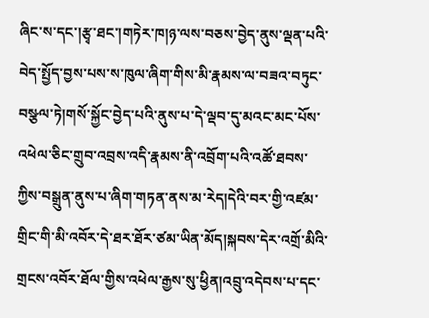ཞིང་ས་དང་།རྩྭ་ཐང་།གཏེར་ཁ།ཉ་ལས་བཅས་བྱེད་ནུས་ལྡན་པའི་བེད་སྤྱོད་བྱས་པས་ས་ཁུལ་ཞིག་གིས་མི་རྣམས་ལ་བཟའ་བཏུང་བསྩལ་ཏེ།གསོ་སྐྱོང་བྱེད་པའི་ནུས་པ་དེ་ལྡབ་དུ་མའང་མང་པོས་འཕེལ་ཅིང་གྲུབ་འབྲས་འདི་རྣམས་ནི་འབྲོག་པའི་འཚོ་ཐབས་ཀྱིས་བསྒྲུན་ནུས་པ་ཞིག་གཏན་ནས་མ་རེད།དེའི་བར་གྱི་འཛམ་གྲིང་གི་མི་འབོར་དེ་ཐར་ཐོར་ཙམ་ཡིན་མོད།སྐབས་དེར་འགྲོ་མིའི་གྲངས་འབོར་ཐོལ་གྱིས་འཕེལ་རྒྱས་སུ་ཕྱིན།འབྲུ་འདེབས་པ་དང་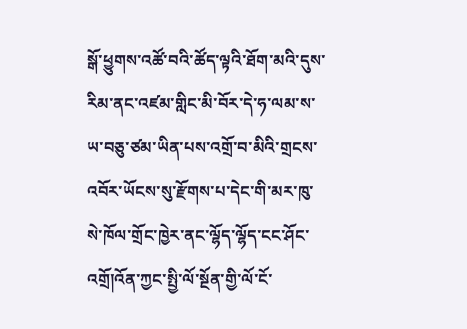སྒོ་ཕྱུགས་འཚོ་བའི་ཚོད་ལྟའི་ཐོག་མའི་དུས་རིམ་ནང་འཛམ་གླིང་མི་བོར་དེ་ཧ་ལམ་ས་ཡ་བཅུ་ཙམ་ཡིན་པས་འགྲོ་བ་མིའི་གྲངས་འབོར་ཡོངས་སུ་རྫོགས་པ་དེང་གི་མར་ཁུ་སེ་ཁོལ་གྲོང་ཁྱེར་ནང་ལྷོད་ལྷོད་ངང་ཤོང་འགྲོ།འོན་ཀྱང་སྤྱི་ལོ་སྔོན་གྱི་ལོ་ངོ་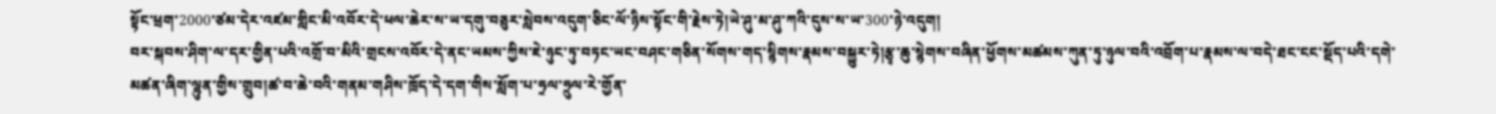སྟོང་ཕྲག་2000་ཙམ་དེར་འཛམ་གླིང་མི་འབོར་དེ་ཕལ་ཆེར་ས་ཡ་དགུ་བཅུར་སླེབས་འདུག་ཅིང་ལོ་ཉིས་སྟོང་གི་རྗེས་ཏེ།ཡེ་ཤུ་མ་ཤུ་ཀའི་དུས་ས་ཡ་300་ཉེ་འདུག།
བར་སྐབས་ཤིག་ལ་དར་གྱིན་པའི་འགྲོ་བ་མིའི་གྲངས་འབོར་དེ་ནང་ཡམས་ཀྱིས་ཇེ་ཉུང་ཏུ་བཏང་ཡང་བཤང་གཅིན་སོགས་གད་སྙིགས་རྣམས་བསྐྱུར་ཏེ།རྩྭ་ཆུ་སྙེགས་བཞིན་ཕྱོགས་མཚམས་ཀུན་ཏུ་ཉུལ་བའི་འབྲོག་པ་རྣམས་ལ་བདེ་ཐང་ངང་སྡོད་པའི་དགེ་མཚན་ཞིག་ལྷུན་གྱིས་གྲུབ།ཚ་བ་ཆེ་བའི་གནམ་གཤིས་ཁྲོད་དེ་དག་གིས་སློག་པ་ཧྲལ་ཧྲུལ་རེ་གྱོན་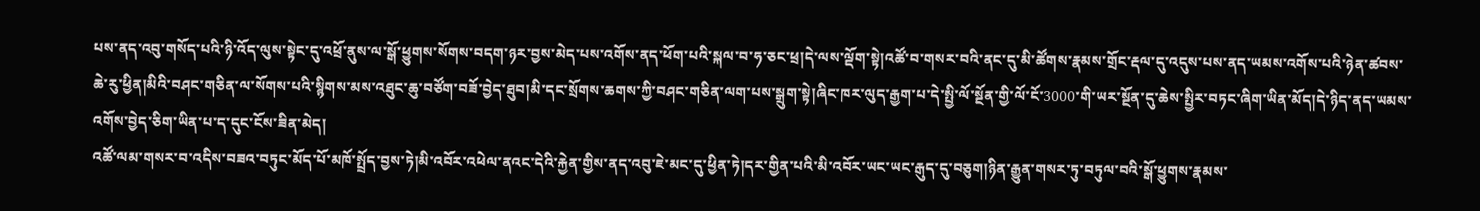པས་ནད་འབུ་གསོད་པའི་ཉི་འོད་ལུས་སྟེང་དུ་འཕྲོ་ནུས་ལ་སྒོ་ཕྱུགས་སོགས་བདག་ཉར་བྱས་མེད་པས་འགོས་ནད་ཕོག་པའི་སྐལ་བ་ཧ་ཅང་ཕྲ།དེ་ལས་ལྡོག་སྟེ།འཚོ་བ་གསར་བའི་ནང་དུ་མི་ཚོགས་རྣམས་གྲོང་རྡལ་དུ་འདུས་པས་ནད་ཡམས་འགོས་པའི་ཉེན་ཚབས་ཆེ་རུ་ཕྱིན།མིའི་བཤང་གཅིན་ལ་སོགས་པའི་སྙིགས་མས་འཐུང་ཆུ་བཙོག་བཟོ་བྱེད་ཐུབ།མི་དང་སྲོགས་ཆགས་ཀྱི་བཤང་གཅིན་ལག་པས་སྒྲུག་སྟེ།ཞིང་ཁར་ལུད་རྒྱག་པ་དེ་སྤྱི་ལོ་སྔོན་གྱི་ལོ་ངོ་3000་གི་ཡར་སྔོན་དུ་ཆེས་སྤྱིར་བཏང་ཞིག་ཡིན་མོད།དེ་ཉིད་ནད་ཡམས་འགོས་བྱེད་ཅིག་ཡིན་པ་ད་དུང་ངོས་ཟིན་མེད།
འཚོ་ལམ་གསར་བ་འདིས་བཟའ་བཏུང་མོད་པོ་མཁོ་སྤྲོད་བྱས་ཏེ།མི་འབོར་འཕེལ་ནའང་དེའི་རྐྱེན་གྱིས་ནད་འབུ་ཇེ་མང་དུ་ཕྱིན་ཏེ།དར་གྱིན་པའི་མི་འབོར་ཡང་ཡང་རྒུད་དུ་བཅུག།ཉིན་རྒྱུན་གསར་ཏུ་བཏུལ་བའི་སྒོ་ཕྱུགས་རྣམས་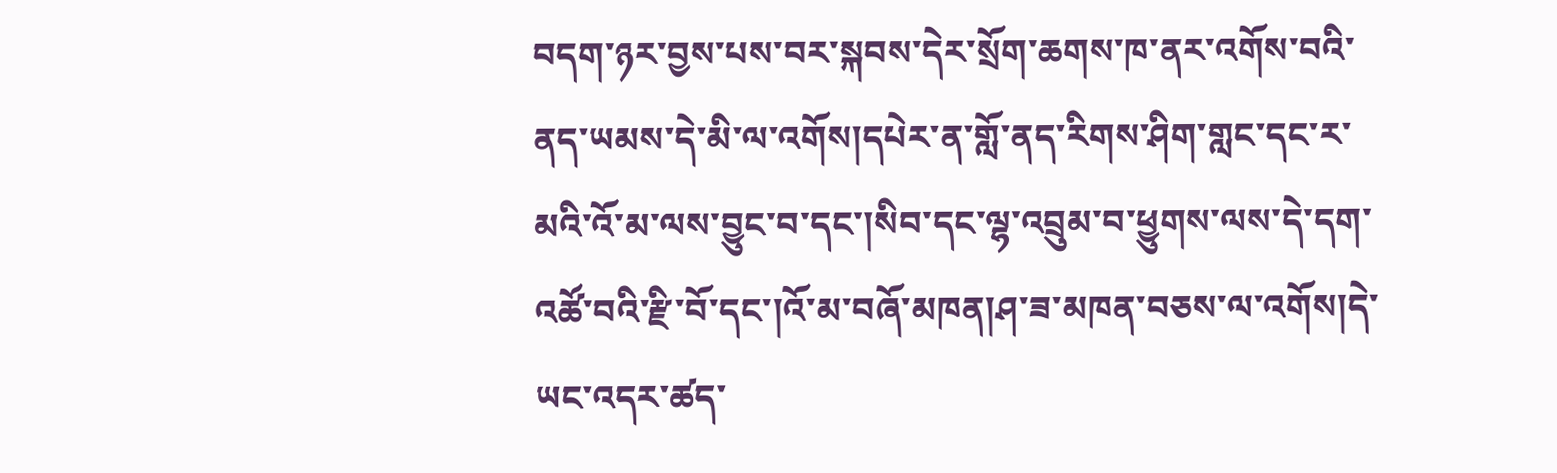བདག་ཉར་བྱས་པས་བར་སྐབས་དེར་སྲོག་ཆགས་ཁ་ནར་འགོས་བའི་ནད་ཡམས་དེ་མི་ལ་འགོས།དཔེར་ན་གློ་ནད་རིགས་ཤིག་གླང་དང་ར་མའི་འོ་མ་ལས་བྱུང་བ་དང་།སིབ་དང་ལྷ་འབྲུམ་བ་ཕྱུགས་ལས་དེ་དག་འཚོ་བའི་རྫི་བོ་དང་།འོ་མ་བཞོ་མཁན།ཤ་ཟ་མཁན་བཅས་ལ་འགོས།དེ་ཡང་འདར་ཚད་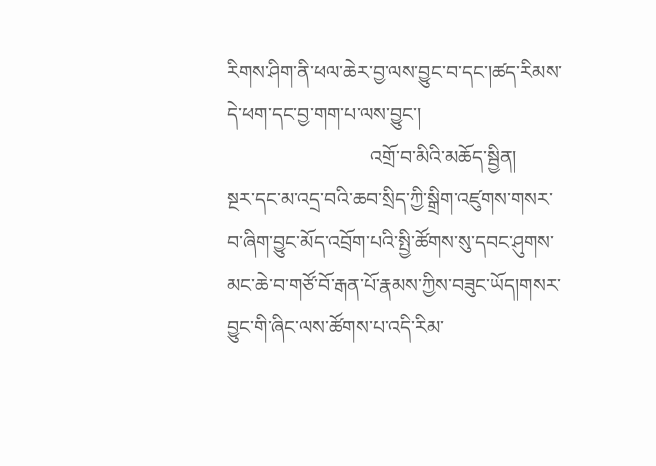རིགས་ཤིག་ནི་ཕལ་ཆེར་བྱ་ལས་བྱུང་བ་དང་།ཚད་རིམས་དེ་ཕག་དང་བྱ་གག་པ་ལས་བྱུང་།
                             འགྲོ་བ་མིའི་མཆོད་སྦྱིན།
སྔར་དང་མ་འདྲ་བའི་ཆབ་སྲིད་ཀྱི་སྒྲིག་འཛུགས་གསར་བ་ཞིག་བྱུང་མོད་འབྲོག་པའི་སྤྱི་ཚོགས་སུ་དབང་ཤུགས་མང་ཆེ་བ་གཙོ་བོ་རྒན་པོ་རྣམས་ཀྱིས་བཟུང་ཡོད།གསར་བྱུང་གི་ཞིང་ལས་ཚོགས་པ་འདི་རིམ་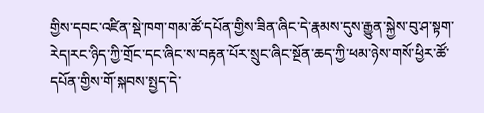གྱིས་དབང་འཛིན་སྡེ་ཁག་གམ་ཚོ་དཔོན་གྱིས་ཟིན་ཞིང་དེ་རྣམས་དུས་རྒྱུན་སྐྱེས་བུ་ཤ་སྟག་རེད།རང་ཉིད་ཀྱི་གྲོང་དང་ཞིང་ས་བརྟན་པོར་སྲུང་ཞིང་སྔོན་ཆད་ཀྱི་ཕམ་ཉེས་གསོ་ཕྱིར་ཚོ་དཔོན་གྱིས་གོ་སྐབས་སྤྱད་དེ་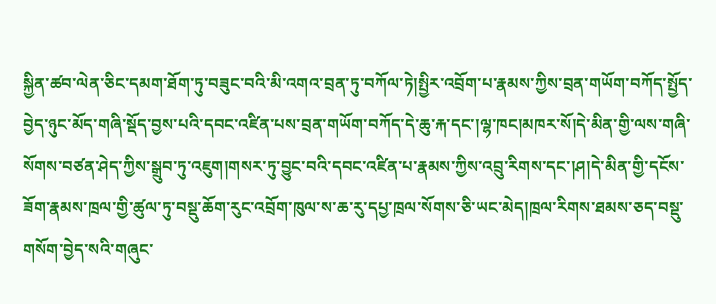སྐྱིན་ཚབ་ལེན་ཅིང་དམག་ཐོག་ཏུ་བཟུང་བའི་མི་འགའ་བྲན་ཏུ་བཀོལ་ཏེ།སྤྱིར་འབྲོག་པ་རྣམས་ཀྱིས་བྲན་གཡོག་བཀོད་སྤྱོད་བྱེད་ཉུང་མོད་གཞི་སྡོད་བྱས་པའི་དབང་འཛིན་པས་བྲན་གཡོག་བཀོད་དེ་ཆུ་རྐ་དང་།ལྷ་ཁང།མཁར་སོ།དེ་མིན་གྱི་ལས་གཞི་སོགས་བཙན་ཤེད་ཀྱིས་སྒྲུབ་ཏུ་འཇུག།གསར་ཏུ་བྱུང་བའི་དབང་འཛིན་པ་རྣམས་ཀྱིས་འབྲུ་རིགས་དང་།ཤ།དེ་མིན་གྱི་དངོས་ཟོག་རྣམས་ཁྲལ་གྱི་ཚུལ་ཏུ་བསྡུ་ཆོག་རུང་འབྲོག་ཁུལ་ས་ཆ་རུ་དཔྱ་ཁྲལ་སོགས་ཅི་ཡང་མེད།ཁྲལ་རིགས་ཐམས་ཅད་བསྡུ་གསོག་བྱེད་སའི་གཞུང་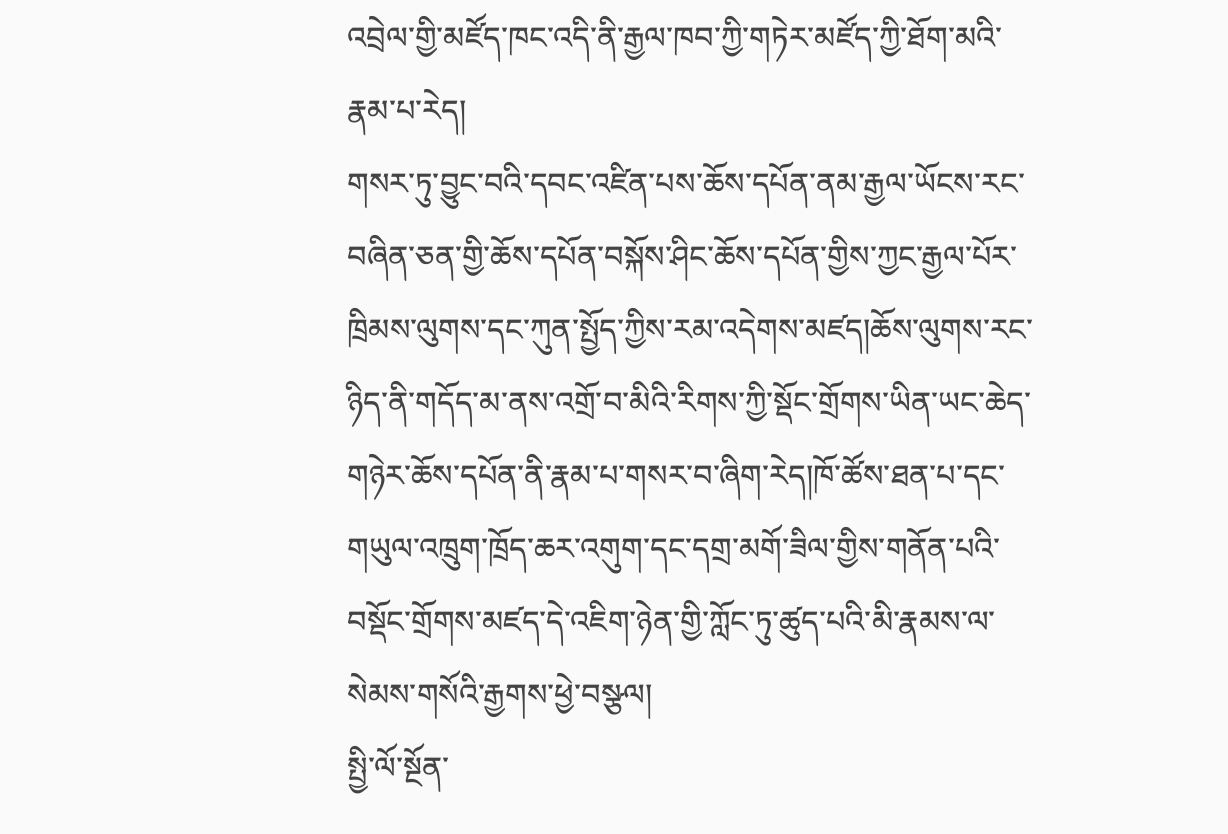འབྲེལ་གྱི་མཛོད་ཁང་འདི་ནི་རྒྱལ་ཁབ་ཀྱི་གཏེར་མཛོད་ཀྱི་ཐོག་མའི་རྣམ་པ་རེད།
གསར་ཏུ་བྱུང་བའི་དབང་འཛིན་པས་ཆོས་དཔོན་ནམ་རྒྱལ་ཡོངས་རང་བཞིན་ཅན་གྱི་ཆོས་དཔོན་བསྐོས་ཤིང་ཆོས་དཔོན་གྱིས་ཀྱང་རྒྱལ་པོར་ཁྲིམས་ལུགས་དང་ཀུན་སྤྱོད་ཀྱིས་རམ་འདེགས་མཛད།ཆོས་ལུགས་རང་ཉིད་ནི་གདོད་མ་ནས་འགྲོ་བ་མིའི་རིགས་ཀྱི་སྡོང་གྲོགས་ཡིན་ཡང་ཆེད་གཉེར་ཆོས་དཔོན་ནི་རྣམ་པ་གསར་བ་ཞིག་རེད།ཁོ་ཚོས་ཐན་པ་དང་གཡུལ་འཁྲུག་ཁྲོད་ཆར་འགུག་དང་དགྲ་མགོ་ཟིལ་གྱིས་གནོན་པའི་བསྡོང་གྲོགས་མཛད་དེ་འཇིག་ཉེན་གྱི་ཀློང་ཏུ་ཚུད་པའི་མི་རྣམས་ལ་སེམས་གསོའི་རྒྱགས་ཕྱེ་བསྩལ།
སྤྱི་ལོ་སྔོན་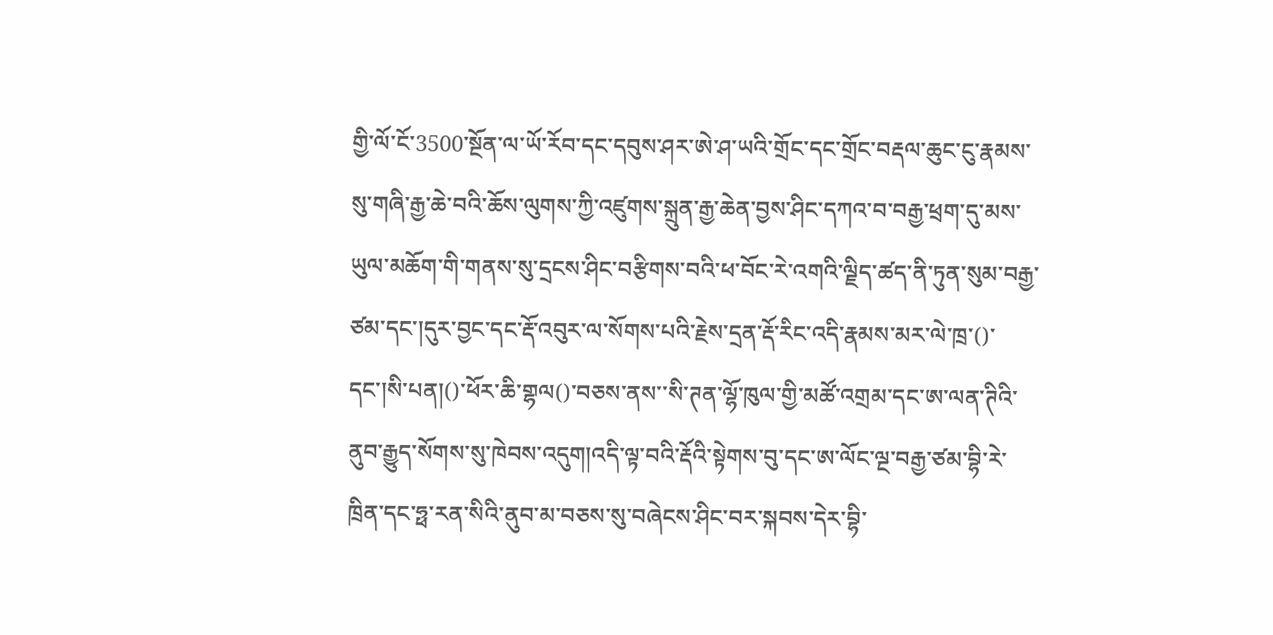གྱི་ལོ་ངོ་3500་སྔོན་ལ་ཡོ་རོབ་དང་དབུས་ཤར་ཨེ་ཤ་ཡའི་གྲོང་དང་གྲོང་བརྡལ་ཆུང་ངུ་རྣམས་སུ་གཞི་རྒྱ་ཆེ་བའི་ཆོས་ལུགས་ཀྱི་འཛུགས་སྐྲུན་རྒྱ་ཆེན་བྱས་ཤིང་དཀའ་བ་བརྒྱ་ཕྲག་དུ་མས་ཡུལ་མཆོག་གི་གནས་སུ་དྲངས་ཤིང་བརྩིགས་བའི་ཕ་བོང་རེ་འགའི་ལྗིད་ཚད་ནི་ཏུན་སུམ་བརྒྱ་ཙམ་དང་།དུར་བྱང་དང་རྡོ་འབུར་ལ་སོགས་པའི་རྗེས་དྲན་རྡོ་རིང་འདི་རྣམས་མར་ལེ་ཁྲ་()་དང་།སི་པན།()་ཕོར་ཆི་གྷལ()་བཅས་ནས་་སི་ཊན་ལྷོ་ཁུལ་གྱི་མཚོ་འགྲམ་དང་ཨ་ལན་ཊིའི་ནུབ་རྒྱུད་སོགས་སུ་ཁེབས་འདུག།འདི་ལྟ་བའི་རྡོའི་སྟེགས་བུ་དང་ཨ་ལོང་ལྔ་བརྒྱ་ཙམ་བྷི་རེ་ཁྲིན་དང་ཧྥ་རན་སིའི་ནུབ་མ་བཅས་སུ་བཞེངས་ཤིང་བར་སྐབས་དེར་བྷི་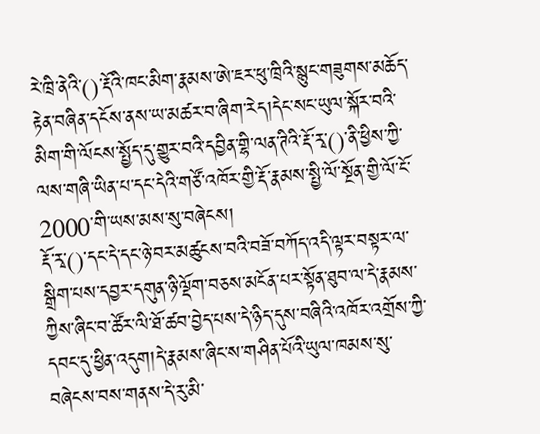རེ་ཁྲི་ནེའི་()་རྡོའི་ཁང་མིག་རྣམས་ཨེ་ཇར་ཕུ་ཁྲིའི་སྙུང་གཟུགས་མཆོད་རྟེན་བཞིན་དངོས་ནས་ཡ་མཚར་བ་ཞིག་རེད།དེང་སང་ཡུལ་སྐོར་བའི་མིག་གི་ལོངས་སྤྱོད་དུ་གྱུར་བའི་དབྱིན་གྷི་ལན་ཊིའི་རྡོ་རྭ་()་ནི་ཕྱིས་ཀྱི་ལས་གཞི་ཡིན་པ་དང་དེའི་གཙོ་འཁོར་གྱི་རྡོ་རྣམས་སྤྱི་ལོ་སྔོན་གྱི་ལོ་ངོ་2000་གི་ཡས་མས་སུ་བཞེངས།
རྡོ་རྭ་()་དང་དེ་དང་ཉེ་བར་མཚུངས་བའི་བཟོ་བཀོད་འདི་ལྟར་བསྟར་ལ་སྒྲིག་པས་དབྱར་དགུན་ཉི་ལྡོག་བཅས་མངོན་པར་སྟོན་ཐུབ་ལ་དེ་རྣམས་ཀྱིས་ཞིང་བ་ཚོར་ལི་ཐོ་ཚབ་བྱེད་པས་དེ་ཉིད་དུས་བཞིའི་འཁོར་འགྲོས་ཀྱི་དབང་དུ་ཕྱིན་འདུག།དེ་རྣམས་ཞིང་ས་གཤིན་པོའི་ཡུལ་ཁམས་སུ་བཞེངས་བས་གནས་དེ་རུ་མི་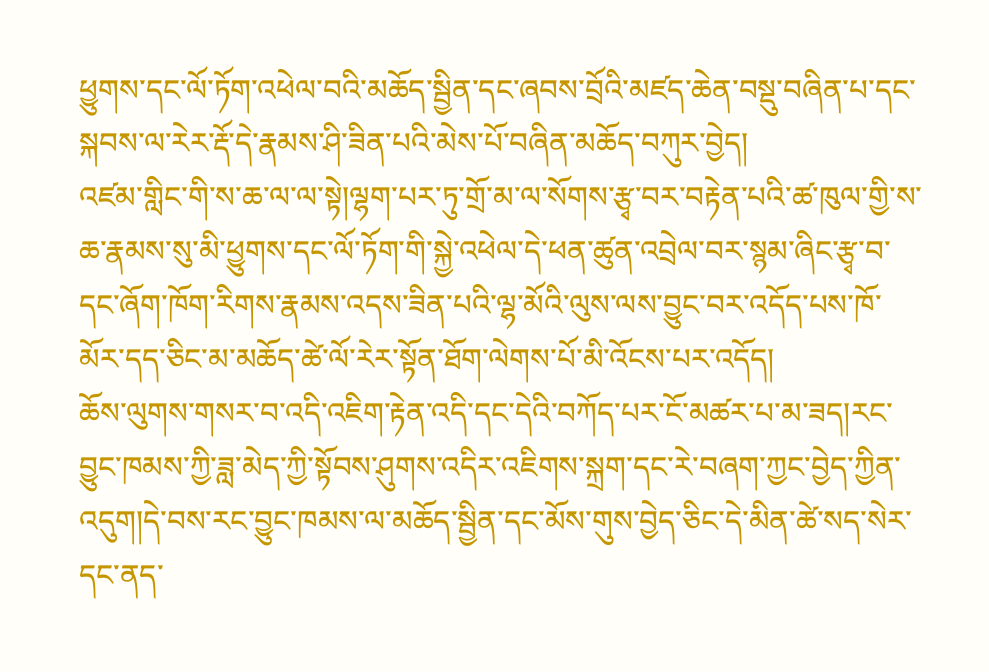ཕྱུགས་དང་ལོ་ཏོག་འཕེལ་བའི་མཆོད་སྦྱིན་དང་ཞབས་བྲོའི་མཛད་ཆེན་བསྡུ་བཞིན་པ་དང་སྐབས་ལ་རེར་རྡོ་དེ་རྣམས་ཤི་ཟིན་པའི་མེས་པོ་བཞིན་མཆོད་བཀུར་བྱེད།
འཛམ་གླིང་གི་ས་ཆ་ལ་ལ་སྟེ།ལྷག་པར་ཏུ་གྲོ་མ་ལ་སོགས་རྩྭ་བར་བརྟེན་པའི་ཚ་ཁུལ་གྱི་ས་ཆ་རྣམས་སུ་མི་ཕྱུགས་དང་ལོ་ཏོག་གི་སྐྱེ་འཕེལ་དེ་ཕན་ཚུན་འབྲེལ་བར་སྙམ་ཞིང་རྩྭ་བ་དང་ཞོག་ཁོག་རིགས་རྣམས་འདས་ཟིན་པའི་ལྷ་མོའི་ལུས་ལས་བྱུང་བར་འདོད་པས་ཁོ་མོར་དད་ཅིང་མ་མཆོད་ཚེ་ལོ་རེར་སྟོན་ཐོག་ལེགས་པོ་མི་འོངས་པར་འདོད།
ཆོས་ལུགས་གསར་བ་འདི་འཇིག་རྟེན་འདི་དང་དེའི་བཀོད་པར་ངོ་མཚར་པ་མ་ཟད།རང་བྱུང་ཁམས་ཀྱི་ཟླ་མེད་ཀྱི་སྟོབས་ཤུགས་འདིར་འཇིགས་སྐྲག་དང་རེ་བཞག་ཀྱང་བྱེད་ཀྱིན་འདུག།དེ་བས་རང་བྱུང་ཁམས་ལ་མཆོད་སྦྱིན་དང་མོས་གུས་བྱེད་ཅིང་དེ་མིན་ཚེ་སད་སེར་དང་ནད་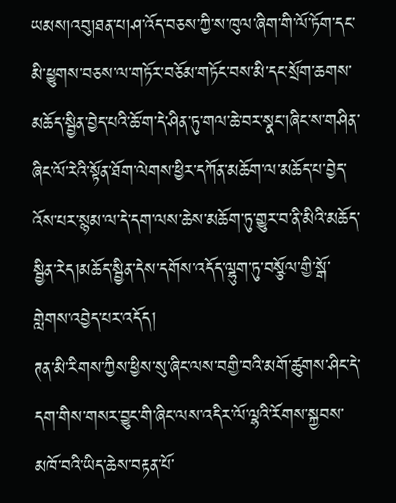ཡམས།འབུ།ཐན་པ།ཤ་འོད་བཅས་ཀྱི་ས་ཁུལ་ཞིག་གི་ལོ་ཏོག་དང་མི་ཕྱུགས་བཅས་ལ་གཏོར་བཅོམ་གཏོང་བས་མི་དང་སྲོག་ཆགས་མཆོད་སྦྱིན་བྱེད་པའི་ཆོ་ག་དེ་ཤིན་ཏུ་གལ་ཆེ་བར་སྣང་།ཞིང་ས་གཤིན་ཞིང་ལོ་རེའི་སྟོན་ཐོག་ལེགས་ཕྱིར་དཀོན་མཆོག་ལ་མཆོད་པ་བྱེད་འོས་པར་སྙམ་ལ་དེ་དག་ལས་ཆེས་མཆོག་ཏུ་གྱུར་བ་ནི་མིའི་མཆོད་སྦྱིན་རེད།མཆོད་སྦྱིན་དེས་དགོས་འདོད་ལྷུག་ཏུ་བསྩོལ་གྱི་སྒོ་གླེགས་འབྱེད་པར་འདོད།
ཊན་མི་རིགས་ཀྱིས་ཕྱིས་སུ་ཞིང་ལས་བགྱི་བའི་མགོ་ཚུགས་ཤིང་དེ་དག་གིས་གསར་བྱུང་གི་ཞིང་ལས་འདིར་ལོ་ལྷའི་རོགས་སྐྱབས་མཁོ་བའི་ཡིད་ཆེས་བརྟན་པོ་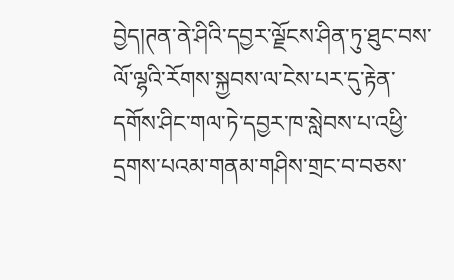བྱེད།ཊན་ནེ་ཤིའི་དབྱར་ལྗོངས་ཤིན་ཏུ་ཐུང་བས་ལོ་ལྷའི་རོགས་སྐྱབས་ལ་ངེས་པར་དུ་རྟེན་དགོས་ཤིང་གལ་ཏེ་དབྱར་ཁ་སླེབས་པ་འཕྱི་དྲགས་པའམ་གནམ་གཤིས་གྲང་བ་བཅས་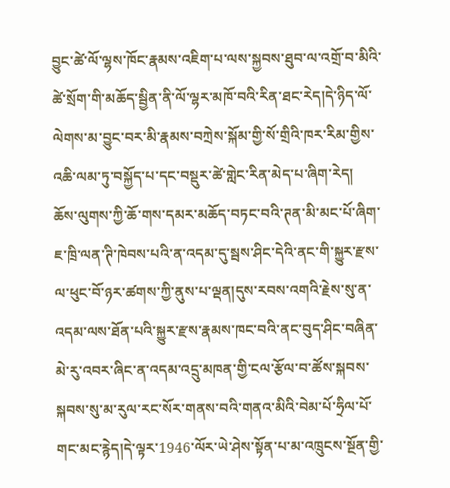བྱུང་ཚེ་ལོ་ལྷས་ཁོང་རྣམས་འཇིག་པ་ལས་སྐྱབས་ཐུབ་ལ་འགྲོ་བ་མིའི་ཚེ་སྲོག་གི་མཆོད་སྦྱིན་ནི་ལོ་ལྷར་མཁོ་བའི་རིན་ཐང་རེད།དེ་ཉིད་ལོ་ལེགས་མ་བྱུང་བར་མི་རྣམས་བཀྲེས་སྐོམ་གྱི་སོ་གྲིའི་ཁར་རིམ་གྱིས་འཆི་ལམ་ཏུ་བསྐྱོད་པ་དང་བསྡུར་ཚེ་གླེང་རིན་མེད་པ་ཞིག་རེད།
ཆོས་ལུགས་ཀྱི་ཆོ་གས་དམར་མཆོད་བཏང་བའི་ཊན་མི་མང་པོ་ཞིག་ཇ་ཁྲི་ལན་ཊི་ཁེབས་པའི་ན་འདམ་དུ་སྦས་ཤིང་དེའི་ནང་གི་སྐྱུར་རྫས་ལ་ཕུང་བོ་ཉར་ཚགས་ཀྱི་ནུས་པ་ལྡན།དུས་རབས་འགའི་རྗེས་སུ་ན་འདམ་ལས་ཐོན་པའི་སྐྱུར་རྫས་རྣམས་ཁང་བའི་ནང་བུད་ཤིང་བཞིན་མེ་རུ་འབར་ཞིང་ན་འདམ་འདྲུ་མཁན་གྱི་ངལ་རྩོལ་བ་ཚོས་སྐབས་སྐབས་སུ་མ་རུལ་རང་སོར་གནས་བའི་གནའ་མིའི་བེམ་པོ་ཧྲིལ་པོ་གང་མང་རྙེད།དེ་ལྟར་1946་ལོར་ཡེ་ཤེས་སྟོན་པ་མ་འཁྲུངས་སྔོན་གྱི་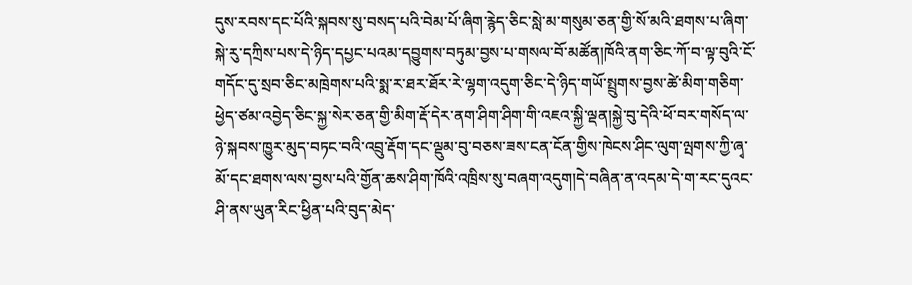དུས་རབས་དང་པོའི་སྐབས་སུ་བསད་པའི་བེམ་པོ་ཞིག་རྙེད་ཅིང་སླེ་མ་གསུམ་ཅན་གྱི་སོ་མའི་ཐགས་པ་ཞིག་སྐེ་རུ་དཀྲིས་པས་དེ་ཉིད་དཔྱང་པའམ་དབྱུགས་བཏུམ་བྱས་པ་གསལ་བོ་མཚོན།ཁོའི་ནག་ཅིང་ཀོ་བ་ལྟ་བུའི་ངོ་གདོང་དུ་སྲབ་ཅིང་མཁྲེགས་པའི་སྨ་ར་ཐར་ཐོར་རེ་ལྷག་འདུག་ཅིང་དེ་ཉིད་གཡོ་སྤྲུགས་བྱས་ཚེ་མིག་གཅིག་ཕྱེད་ཙམ་འབྱེད་ཅིང་སྐྱ་སེར་ཅན་གྱི་མིག་རྡོ་དེར་ནག་ཤིག་ཤིག་གི་འཇའ་སྐྱི་ལྡན།སྐྱེ་བུ་དེའི་ཕོ་བར་གསོད་ལ་ཉེ་སྐབས་ཁྱུར་མུད་བཏང་བའི་འབྲུ་རྡོག་དང་ལྡུམ་བུ་བཅས་ཟས་ངན་ངོན་གྱིས་ཁེངས་ཤིང་ལུག་ལྤགས་ཀྱི་ཞྭ་མོ་དང་ཐགས་ལས་བྱས་པའི་གྱོན་ཆས་ཤིག་ཁོའི་འཁྲིས་སུ་བཞག་འདུག།དེ་བཞིན་ན་འདམ་དེ་ག་རང་དུའང་ཤི་ནས་ཡུན་རིང་ཕྱིན་པའི་བུད་མེད་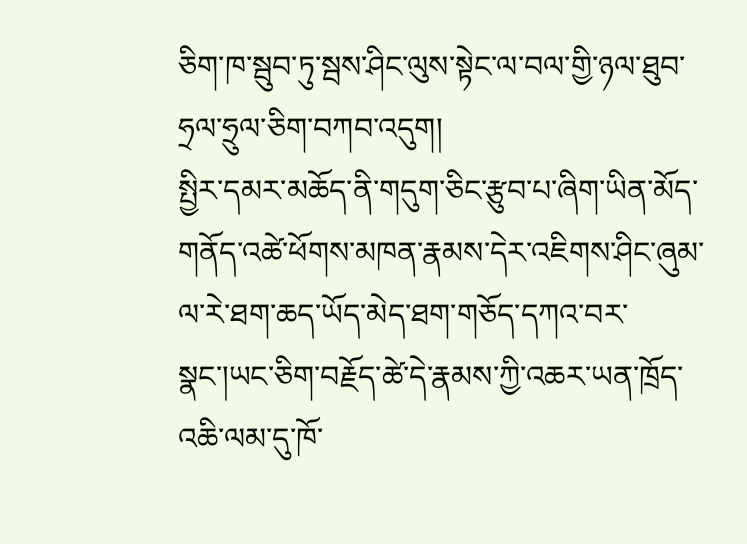ཅིག་ཁ་སྦུབ་ཏུ་སྦས་ཤིང་ལུས་སྟེང་ལ་བལ་གྱི་ཉལ་ཐུབ་ཧྲལ་ཧྲུལ་ཅིག་བཀབ་འདུག།
སྤྱིར་དམར་མཆོད་ནི་གདུག་ཅིང་རྩུབ་པ་ཞིག་ཡིན་མོད་གནོད་འཚེ་ཕོགས་མཁན་རྣམས་དེར་འཇིགས་ཤིང་ཞུམ་ལ་རེ་ཐག་ཆད་ཡོད་མེད་ཐག་གཅོད་དཀའ་བར་སྣང་།ཡང་ཅིག་བརྗོད་ཚེ་དེ་རྣམས་ཀྱི་འཆར་ཡན་ཁྲོད་འཆི་ལམ་དུ་ཁོ་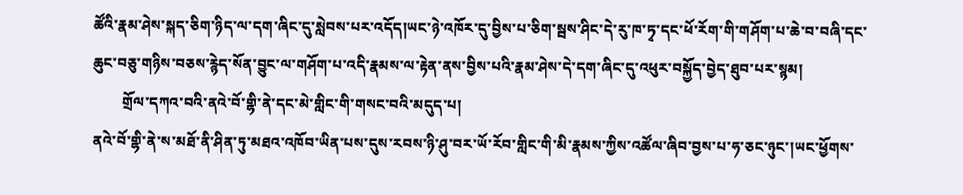ཚོའི་རྣམ་ཤེས་སྐད་ཅིག་ཉིད་ལ་དག་ཞིང་དུ་སླེབས་པར་འདོད།ཡང་ཉེ་འཁོར་དུ་བྱིས་པ་ཅིག་སྦས་ཤིང་དེ་རུ་ཁ་ཏྭ་དང་ཕོ་རོག་གི་གཤོག་པ་ཆེ་བ་བཞི་དང་ཆུང་བཅུ་གཉིས་བཅས་རྙེད་སོན་བྱུང་ལ་གཤོག་པ་འདི་རྣམས་ལ་རྟེན་ནས་བྱིས་པའི་རྣམ་ཤེས་དེ་དག་ཞིང་དུ་འཕུར་བསྐྱོད་བྱེད་ཐུབ་པར་སྙམ།
        གྲོལ་དཀའ་བའི་ནའེ་བོ་གྷི་ནེ་དང་མེ་གླིང་གི་གསང་བའི་མདུད་པ།
ནའེ་བོ་གྷི་ནེ་ས་མཐོ་ནི་ཤིན་ཏུ་མཐའ་འཁོབ་ཡིན་པས་དུས་རབས་ཉི་ཤུ་བར་ཡོ་རོབ་གླིང་གི་མི་རྣམས་ཀྱིས་འཚོལ་ཞིབ་བྱས་པ་ཧ་ཅང་ཉུང་།ཡང་ཕྱོགས་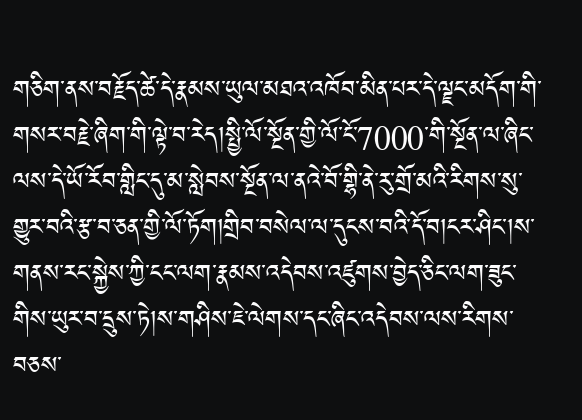གཅིག་ནས་བརྗོད་ཚེ་དེ་རྣམས་ཡུལ་མཐའ་འཁོབ་མིན་པར་དེ་ལྗང་མདོག་གི་གསར་བརྗེ་ཞིག་གི་ལྟེ་བ་རེད།སྤྱི་ལོ་སྔོན་གྱི་ལོ་ངོ་7000་གི་སྔོན་ལ་ཞིང་ལས་དེ་ཡོ་རོབ་གླིང་དུ་མ་སླེབས་སྔོན་ལ་ནའེ་བོ་གྷི་ནེ་རུ་གྲོ་མའི་རིགས་སུ་གྱུར་བའི་རྩ་བ་ཅན་གྱི་ལོ་ཏོག།གྲིབ་བསེལ་ལ་དུངས་བའི་དོ་བ།ངར་ཤིང་།ས་གནས་རང་སྐྱེས་ཀྱི་ངང་ལག་རྣམས་འདེབས་འཛུགས་བྱེད་ཅིང་ལག་ཟུང་གིས་ཡུར་བ་དྲུས་ཏེ།ས་གཤིས་ཇེ་ལེགས་དང་ཞིང་འདེབས་ལས་རིགས་བཅས་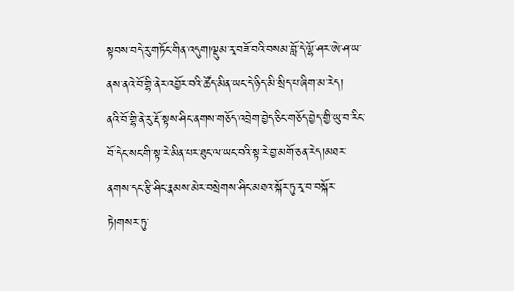སྟབས་བདེ་རུ་གཏོང་གིན་འདུག།ལྡུམ་རྭ་བཟོ་བའི་བསམ་བློ་དེ་ལྷོ་ཤར་ཨེ་ཤ་ཡ་ནས་ནའེ་བོ་གྷི་ནེར་འབྱོར་བའི་ཚོད་མིན་ཡང་དེ་ཉིད་མི་སྲིད་པ་ཞིག་མ་རེད།
ནའི་བོ་གྷི་ནེ་རུ་རྡོ་སྟས་ཤིང་ནགས་གཅོད་འབྲེག་བྱེད་ཅིང་གཅོད་བྱེད་གྱི་ཡུ་བ་རིང་བོ་དེང་སང་གི་སྟ་རེ་མིན་པར་ཐུང་ལ་ཡང་བའི་སྟ་རེ་བྱ་མགོ་ཅན་རེད།མཐར་ནགས་དང་རྩི་ཤིང་རྣམས་མེར་བསྲེགས་ཤིང་མཐའ་སྐོར་ཏུ་རྭ་བ་བསྐོར་ཏེ།གསར་ཏུ་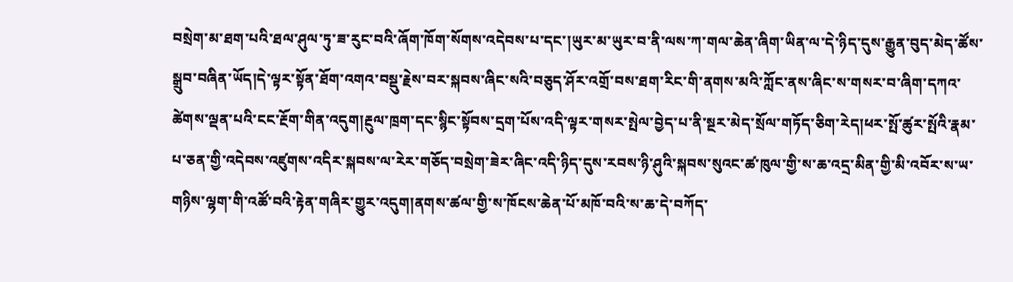བསྲེག་མ་ཐག་པའི་ཐལ་ཤུལ་ཏུ་ཟ་རུང་བའི་ཞོག་ཁོག་སོགས་འདེབས་པ་དང་།ཡུར་མ་ཡུར་བ་ནི་ལས་ཀ་གལ་ཆེན་ཞིག་ཡིན་ལ་དེ་ཉིད་དུས་རྒྱུན་བུད་མེད་ཚོས་སྒྲུབ་བཞིན་ཡོད།དེ་ལྟར་སྟོན་ཐོག་འགའ་བསྡུ་རྗེས་བར་སྐབས་ཞིང་སའི་བཅུད་ཤོར་འགྲོ་བས་ཐག་རིང་གི་ནགས་མའི་ཀློང་ནས་ཞིང་ས་གསར་བ་ཞིག་དཀའ་ཚེགས་ལྡན་པའི་ངང་རྔོག་གིན་འདུག།རྔུལ་ཁྲག་དང་སྙིང་སྟོབས་དྲག་པོས་འདི་ལྟར་གསར་སྤེལ་བྱེད་པ་ནི་སྔར་མེད་སྲོལ་གཏོད་ཅིག་རེད།ཕར་སྤོ་ཚུར་སྤོའི་རྣམ་པ་ཅན་གྱི་འདེབས་འཛུགས་འདིར་སྐབས་ལ་རེར་གཅོད་བསྲེག་ཟེར་ཞིང་འདི་ཉིད་དུས་རབས་ཉི་ཤུའི་སྐབས་སུའང་ཚ་ཁུལ་གྱི་ས་ཆ་འདྲ་མིན་གྱི་མི་འབོར་ས་ཡ་གཉིས་ལྷག་གི་འཚོ་བའི་རྟེན་གཞིར་གྱུར་འདུག།ནགས་ཚལ་གྱི་ས་ཁོངས་ཆེན་པོ་མཁོ་བའི་ས་ཆ་དེ་བཀོད་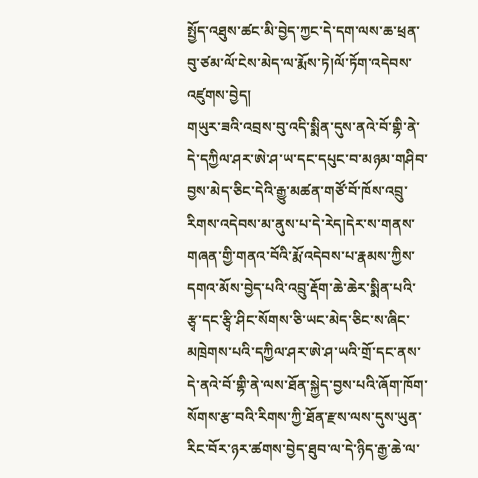སྤྱོད་འཐུས་ཚང་མི་བྱེད་ཀྱང་དེ་དག་ལས་ཆ་ཕྲན་བུ་ཙམ་ལོ་ངེས་མེད་ལ་རྨོས་ཏེ།ལོ་ཏོག་འདེབས་འཛུགས་བྱེད།
གཡུར་ཟའི་འབྲས་བུ་འདི་སྨིན་དུས་ནའེ་བོ་གྷི་ནེ་དེ་དཀྱིལ་ཤར་ཨེ་ཤ་ཡ་དང་དཔུང་བ་མཉམ་གཤིབ་བྱས་མེད་ཅིང་དེའི་རྒྱུ་མཚན་གཙོ་བོ་ཁོས་འབྲུ་རིགས་འདེབས་མ་ནུས་པ་དེ་རེད།དེར་ས་གནས་གཞན་གྱི་གནའ་བོའི་རྨོ་འདེབས་པ་རྣམས་ཀྱིས་དགའ་མོས་བྱེད་པའི་འབྲུ་རྡོག་ཆེ་ཆེར་སྨིན་པའི་རྩྭ་དང་རྩྭི་ཤིང་སོགས་ཅི་ཡང་མེད་ཅིང་ས་ཞིང་མཁྲེགས་པའི་དཀྱིལ་ཤར་ཨེ་ཤ་ཡའི་གྲོ་དང་ནས་དེ་ནའེ་བོ་གྷི་ནེ་ལས་ཐོན་སྐྱེད་བྱས་པའི་ཞོག་ཁོག་སོགས་རྩ་བའི་རིགས་ཀྱི་ཐོན་རྫས་ལས་དུས་ཡུན་རིང་བོར་ཉར་ཚགས་བྱེད་ཐུབ་ལ་དེ་ཉིད་རྒྱ་ཆེ་ལ་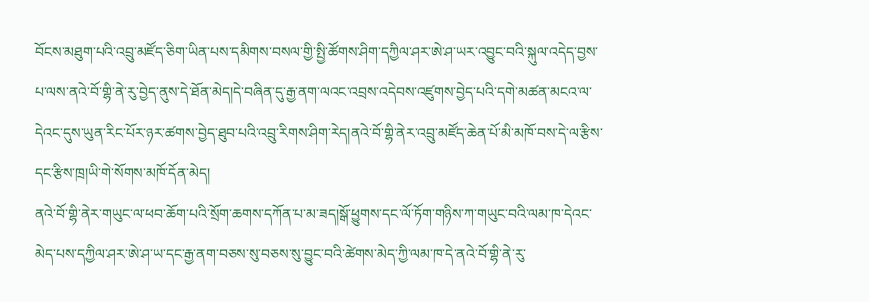བོངས་མཐུག་པའི་འབྲུ་མཛོད་ཅིག་ཡིན་པས་དམིགས་བསལ་གྱི་སྤྱི་ཚོགས་ཤིག་དཀྱིལ་ཤར་ཨེ་ཤ་ཡར་འབྱུང་བའི་སྐུལ་འདེད་བྱས་པ་ལས་ནའེ་བོ་གྷི་ནེ་རུ་བྱེད་ནུས་དེ་ཐོན་མེད།དེ་བཞིན་དུ་རྒྱ་ནག་ལའང་འབྲས་འདེབས་འཛུགས་བྱེད་པའི་དགེ་མཚན་མངའ་ལ་དེའང་དུས་ཡུན་རིང་པོར་ཉར་ཚགས་བྱེད་ཐུབ་པའི་འབྲུ་རིགས་ཤིག་རེད།ནའེ་བོ་གྷི་ནེར་འབྲུ་མཛོད་ཆེན་པོ་མི་མཁོ་བས་དེ་ལ་རྩིས་དང་རྩིས་ཁྲ།ཡི་གེ་སོགས་མཁོ་དོན་མེད།
ནའེ་བོ་གྷི་ནེར་གཡུང་ལ་ཕབ་ཆོག་པའི་སྲོག་ཆགས་དཀོན་པ་མ་ཟད།སྒོ་ཕྱུགས་དང་ལོ་ཏོག་གཉིས་ཀ་གཡུང་བའི་ལམ་ཁ་དེའང་མེད་པས་དཀྱིལ་ཤར་ཨེ་ཤ་ཡ་དང་རྒྱ་ནག་བཅས་སུ་བཅས་སུ་བྱུང་བའི་ཚེགས་མེད་ཀྱི་ལམ་ཁ་དེ་ནའེ་བོ་གྷི་ནེ་རུ་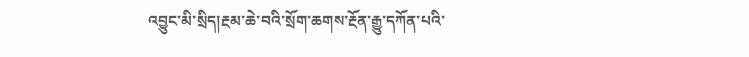འབྱུང་མི་སྲིད།རྔམ་ཆེ་བའི་སྲོག་ཆགས་རྔོན་རྒྱུ་དཀོན་པའི་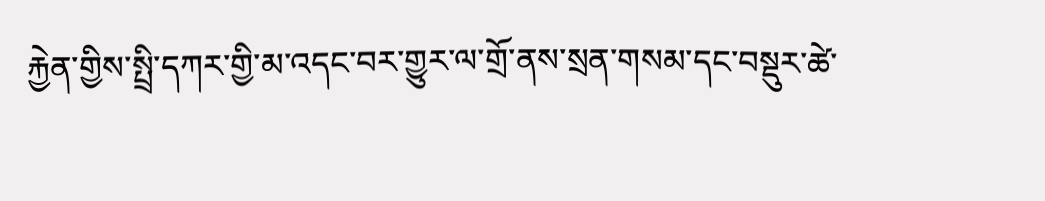རྐྱེན་གྱིས་སྤྲི་དཀར་གྱི་མ་འདང་བར་གྱུར་ལ་གྲོ་ནས་སྲན་གསམ་དང་བསྡུར་ཚེ་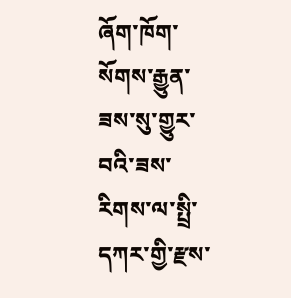ཞོག་ཁོག་སོགས་རྒྱུན་ཟས་སུ་གྱུར་བའི་ཟས་རིགས་ལ་སྤྲི་དཀར་གྱི་རྫས་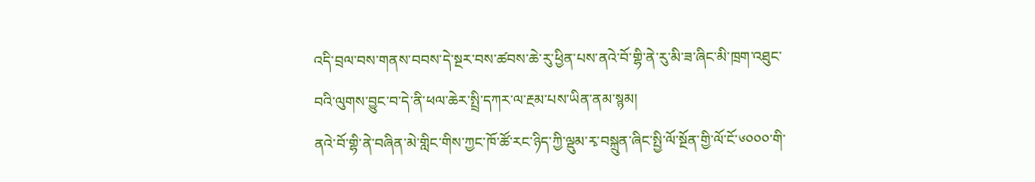འདི་བྲལ་བས་གནས་བབས་དེ་སྔར་བས་ཚབས་ཆེ་རུ་ཕྱིན་པས་ནའེ་བོ་གྷི་ནེ་རུ་མི་ཟ་ཞིང་མི་ཁྲག་འཐུང་བའི་ལུགས་བྱུང་བ་དེ་ནི་ཕལ་ཆེར་སྤྲི་དཀར་ལ་རྔམ་པས་ཡིན་ནམ་སྙམ།
ནའེ་བོ་གྷི་ནེ་བཞིན་མེ་གླིང་གིས་ཀྱང་ཁོ་ཚོ་རང་ཉིད་ཀྱི་ལྡུམ་རྭ་བསྐྲུན་ཞིང་སྤྱི་ལོ་སྔོན་གྱི་ལོ་ངོ་༦༠༠༠་གི་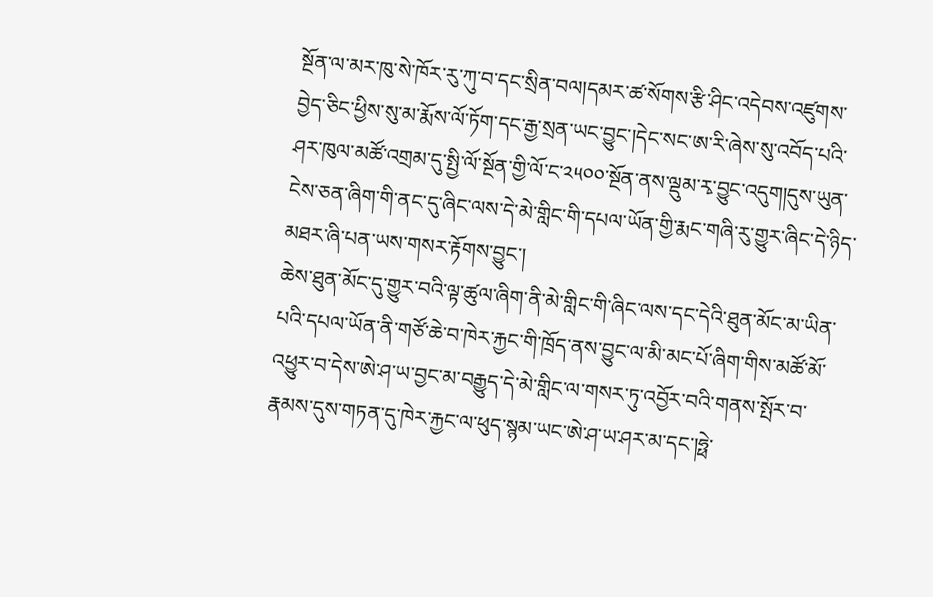སྔོན་ལ་མར་ཁུ་སེ་ཁོར་རུ་ཀུ་བ་དང་སྲིན་བལ།དམར་ཚ་སོགས་རྩི་ཤིང་འདེབས་འཛུགས་བྱེད་ཅིང་ཕྱིས་སུ་མ་རྨོས་ལོ་ཏོག་དང་རྒྱ་སྲན་ཡང་བྱུང་།དེང་སང་ཨ་རི་ཞེས་སུ་འབོད་པའི་ཤར་ཁུལ་མཚོ་འགྲམ་དུ་སྤྱི་ལོ་སྔོན་གྱི་ལོ་ང་༢༥༠༠་སྔོན་ནས་ལྡུམ་རྭ་བྱུང་འདུག།དུས་ཡུན་ངེས་ཅན་ཞིག་གི་ནང་དུ་ཞིང་ལས་དེ་མེ་གླིང་གི་དཔལ་ཡོན་གྱི་རྨང་གཞི་རུ་གྱུར་ཞིང་དེ་ཉིད་མཐར་ཞི་པན་ཡས་གསར་རྟོགས་བྱུང་།
ཆེས་ཐུན་མོང་དུ་གྱུར་བའི་ལྟ་ཚུལ་ཞིག་ནི་མེ་གླིང་གི་ཞིང་ལས་དང་དེའི་ཐུན་མོང་མ་ཡིན་པའི་དཔལ་ཡོན་ནི་གཙོ་ཆེ་བ་ཁེར་རྐྱང་གི་ཁྲོད་ནས་བྱུང་ལ་མི་མང་པོ་ཞིག་གིས་མཚོ་མོ་འཕྱུར་བ་དེས་ཨེ་ཤ་ཡ་བྱང་མ་བརྒྱུད་དེ་མེ་གླིང་ལ་གསར་ཏུ་འབྱོར་བའི་གནས་སྤོར་བ་རྣམས་དུས་གཏན་དུ་ཁེར་རྐྱང་ལ་ཕུད་སྙམ་ཡང་ཨེ་ཤ་ཡ་ཤར་མ་དང་།ཧྥེ་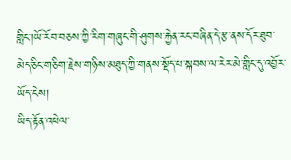གླིང་།ཡོ་རོབ་བཅས་ཀྱི་རིག་གཞུང་གི་ཤུགས་རྐྱེན་རང་བཞིན་དེ་རྩ་ནས་དོར་ཐུབ་མེད་ཅིང་གཅིག་རྗེས་གཉིས་མཐུད་ཀྱི་གནས་སྡོད་པ་སྐབས་ལ་རེར་མེ་གླིང་དུ་འབྱོར་ཡོད་ངེས།
ཡིད་རྟོན་འཕེལ་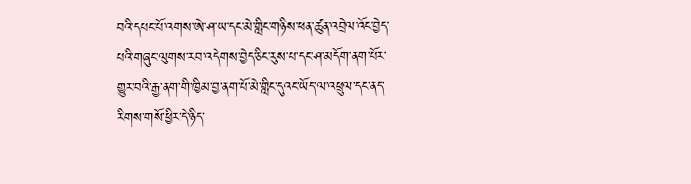བའི་དཔང་པོ་འགས་ཨེ་ཤ་ཡ་དང་མེ་གླིང་གཉིས་ཕན་ཚུན་འབྲེལ་འོང་བྱེད་པའི་གཞུང་ལུགས་རབ་འདེགས་བྱེད་ཅིང་རུས་པ་དང་ཤ་མདོག་ནག་པོར་གྱུར་བའི་རྒྱ་ནག་གི་ཁྱིམ་བྱ་ནག་པོ་མེ་གླིང་དུའང་ཡོད་ལ་འཕྲུལ་དང་ནད་རིགས་གསོ་ཕྱིར་དེ་ཉིད་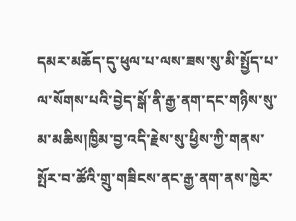དམར་མཆོད་དུ་ཕུལ་པ་ལས་ཟས་སུ་མི་སྤྱོད་པ་ལ་སོགས་པའི་བྱེད་སྒོ་ནི་རྒྱ་ནག་དང་གཉིས་སུ་མ་མཆིས།ཁྱིམ་བྱ་འདི་རྗེས་སུ་ཕྱིས་ཀྱི་གནས་སྤོར་བ་ཚོའི་གྲུ་གཟིངས་ནང་རྒྱ་ནག་ནས་ཁྱེར་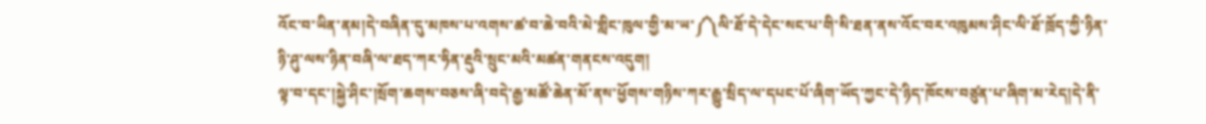འོང་བ་ཡིན་ནམ།དེ་བཞིན་དུ་མཁས་པ་འགས་ཚ་བ་ཆེ་བའི་མེ་གླིང་ཁུལ་གྱི་མ་ཡ་༼༽ལི་ཐོ་དེ་དེང་སང་པ་གི་སི་ཐན་ནས་འོང་བར་འཁུམས་ཤིང་ལི་ཐོ་ཁྲོད་ཀྱི་ཉིན་ཉི་ཤུ་ལས་ཉིན་བཞི་ལ་ཐད་ཀར་ཧིན་རྡུའི་སྲུང་མའི་མཚན་གནངས་འདུག།
ལྟ་བ་དང་།སྐྱེ་ཤིང་།སྲོག་ཆགས་བཅས་ཞི་བདེ་རྒྱ་མཚོ་ཆེན་མོ་ནས་ཕྱོགས་གཉིས་ཀར་རྒྱུ་སྲིད་ལ་དཔང་པོ་ཞིག་ཡོད་ཀྱང་དེ་ཉིད་ཁོངས་བཙུན་པ་ཞིག་མ་རེད།དེ་ནི་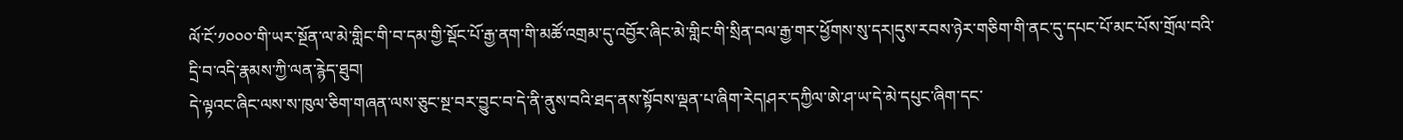ལོ་ངོ་༡༠༠༠་གི་ཡར་སྔོན་ལ་མེ་གླིང་གི་བ་དམ་གྱི་སྡོང་པོ་རྒྱ་ནག་གི་མཚོ་འགྲམ་དུ་འབྱོར་ཞིང་མེ་གླིང་གི་སྲིན་བལ་རྒྱ་གར་ཕྱོགས་སུ་དར།དུས་རབས་ཉེར་གཅིག་གི་ནང་དུ་དཔང་པོ་མང་པོས་གྲོལ་བའི་དྲི་བ་འདི་རྣམས་ཀྱི་ལན་རྙེད་ཐུབ།
དེ་ལྟའང་ཞིང་ལས་ས་ཁུལ་ཅིག་གཞན་ལས་ཅུང་སྔ་བར་བྱུང་བ་དེ་ནི་ནུས་བའི་ཐད་ནས་སྟོབས་ལྡན་པ་ཞིག་རེད།ཤར་དཀྱིལ་ཨེ་ཤ་ཡ་དེ་མེ་དཔུང་ཞིག་དང་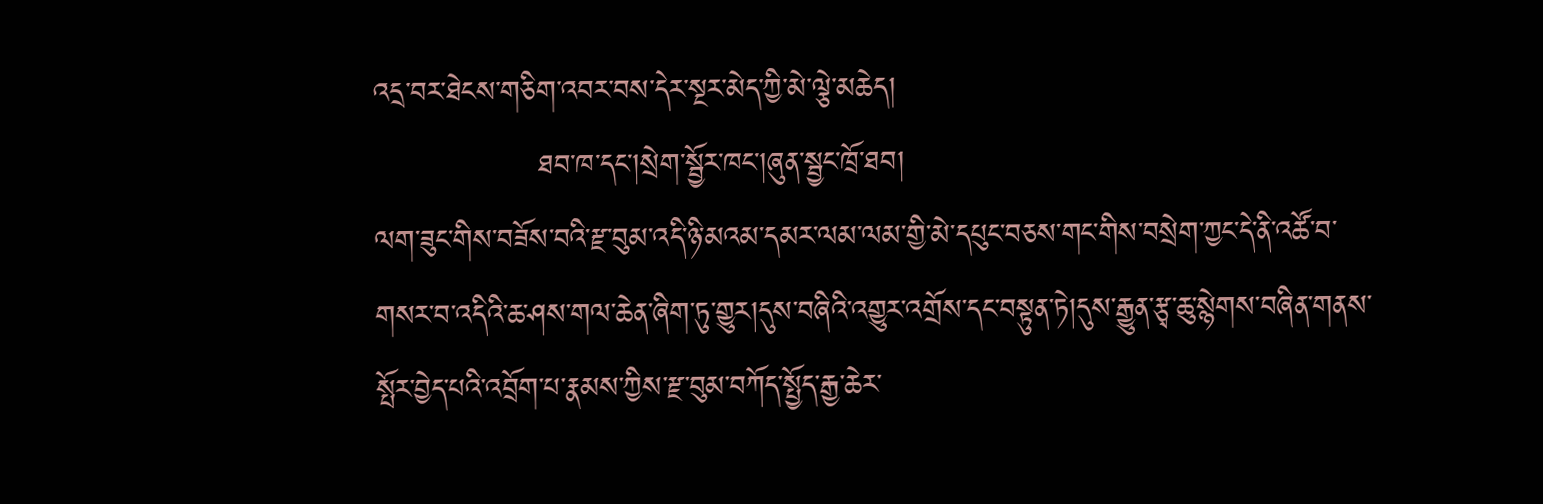འདྲ་བར་ཐེངས་གཅིག་འབར་བས་དེར་སྔར་མེད་ཀྱི་མེ་ལྕེ་མཆེད།
                ཐབ་ཁ་དང་།སྲེག་སྦྱོར་ཁང་།ཞུན་སྦྱང་ཁྲོ་ཐབ།
ལག་ཟུང་གིས་བཟོས་བའི་རྫ་བུམ་འདི་ཉི་མའམ་དམར་ལམ་ལམ་གྱི་མེ་དཔུང་བཅས་གང་གིས་བསྲེག་ཀྱང་དེ་ནི་འཚོ་བ་གསར་བ་འདིའི་ཆ་ཤས་གལ་ཆེན་ཞིག་ཏུ་གྱུར།དུས་བཞིའི་འགྱུར་འགྲོས་དང་བསྟུན་ཏེ།དུས་རྒྱུན་རྩྭ་ཆུ་སྙེགས་བཞིན་གནས་སྤོར་བྱེད་པའི་འབྲོག་པ་རྣམས་ཀྱིས་རྫ་བུམ་བཀོད་སྤྱོད་རྒྱ་ཆེར་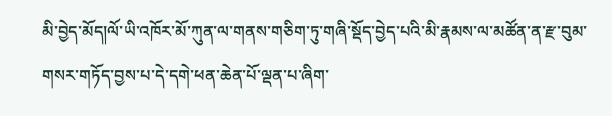མི་བྱེད་མོད།ལོ་ཡི་འཁོར་མོ་ཀུན་ལ་གནས་གཅིག་ཏུ་གཞི་སྡོད་བྱེད་པའི་མི་རྣམས་ལ་མཚོན་ན་རྫ་བུམ་གསར་གཏོད་བྱས་པ་དེ་དགེ་ཕན་ཆེན་པོ་ལྡན་པ་ཞིག་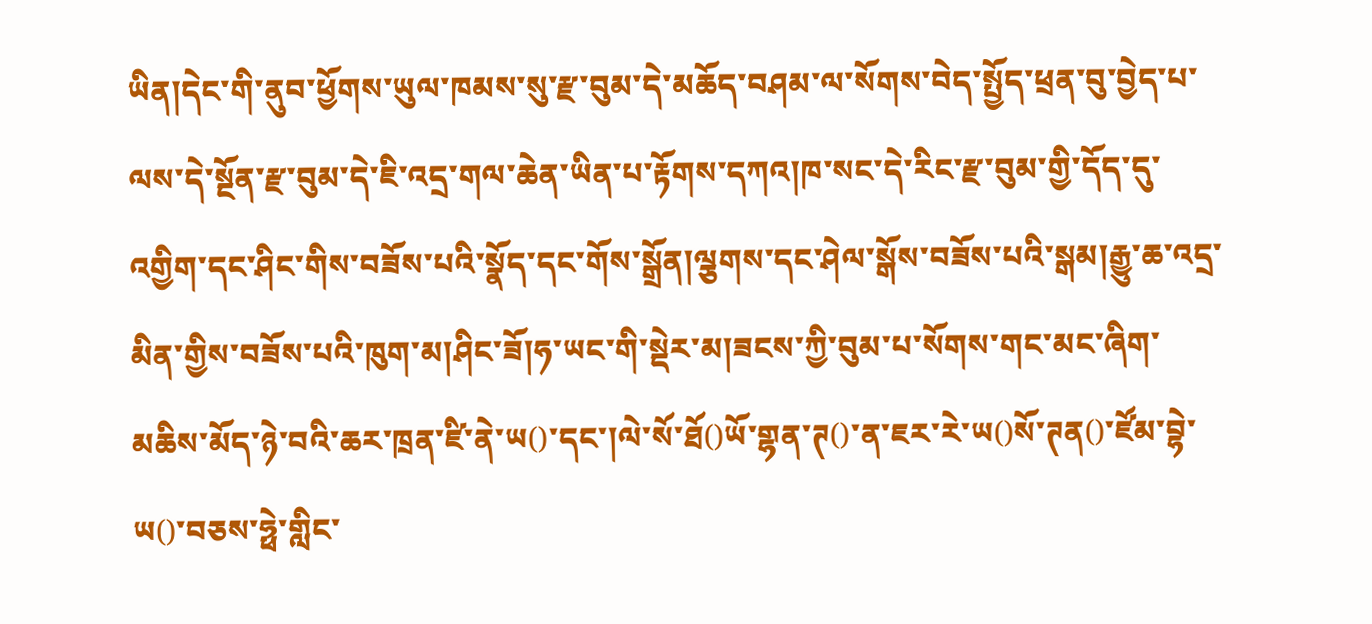ཡིན།དེང་གི་ནུབ་ཕྱོགས་ཡུལ་ཁམས་སུ་རྫ་བུམ་དེ་མཆོད་བཤམ་ལ་སོགས་བེད་སྤྱོད་ཕྲན་བུ་བྱེད་པ་ལས་དེ་སྔོན་རྫ་བུམ་དེ་ཇི་འདྲ་གལ་ཆེན་ཡིན་པ་རྟོགས་དཀའ།ཁ་སང་དེ་རིང་རྫ་བུམ་གྱི་དོད་དུ་འགྱིག་དང་ཤིང་གིས་བཟོས་པའི་སྣོད་དང་གོས་སྒྲོན།ལྕགས་དང་ཤེལ་སྒོས་བཟོས་པའི་སྒམ།རྒྱུ་ཆ་འདྲ་མིན་གྱིས་བཟོས་པའི་ཁུག་མ།ཤིང་ཟོ།ཧ་ཡང་གི་སྡེར་མ།ཟངས་ཀྱི་བུམ་པ་སོགས་གང་མང་ཞིག་མཆིས་མོད་ཉེ་བའི་ཆར་ཁྲན་ཛི་ནེ་ཡ()་དང་།ལེ་སོ་ཐོ()ཡོ་གྷན་ཊ()་ན་ཇར་རེ་ཡ()སོ་ཊན()་ཛོམ་བྷེ་ཡ()་བཅས་ཧྥེ་གླིང་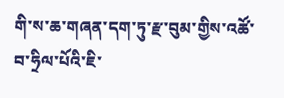གི་ས་ཆ་གཞན་དག་ཏུ་རྫ་བུམ་གྱིས་འཚོ་བ་ཧྲིལ་པོའི་ཇི་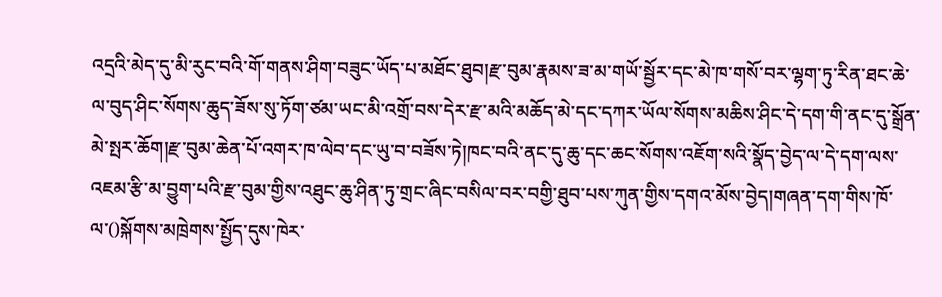འདྲའི་མེད་དུ་མི་རུང་བའི་གོ་གནས་ཤིག་བཟུང་ཡོད་པ་མཐོང་ཐུབ།རྫ་བུམ་རྣམས་ཟ་མ་གཡོ་སྦྱོར་དང་མེ་ཁ་གསོ་བར་ལྷག་ཏུ་རིན་ཐང་ཆེ་ལ་བུད་ཤིང་སོགས་ཆུད་ཟོས་སུ་ཏོག་ཙམ་ཡང་མི་འགྲོ་བས་དེར་རྫ་མའི་མཆོད་མེ་དང་དཀར་ཡོལ་སོགས་མཆིས་ཤིང་དེ་དག་གི་ནང་དུ་སྒྲོན་མེ་སྤར་ཆོག།རྫ་བུམ་ཆེན་པོ་འགར་ཁ་ལེབ་དང་ཡུ་བ་བཟོས་ཏེ།ཁང་བའི་ནང་དུ་ཆུ་དང་ཆང་སོགས་འཇོག་སའི་སྣོད་བྱེད་ལ་དེ་དག་ལས་འཇམ་རྩི་མ་བྱུག་པའི་རྫ་བུམ་གྱིས་འཐུང་ཆུ་ཤིན་ཏུ་གྲང་ཞིང་བསིལ་བར་བགྱི་ཐུབ་པས་ཀུན་གྱིས་དགའ་མོས་བྱེད།གཞན་དག་གིས་ཁོ་ལ་()སྐོགས་མཁྲེགས་སྤྱོད་དུས་ཁེར་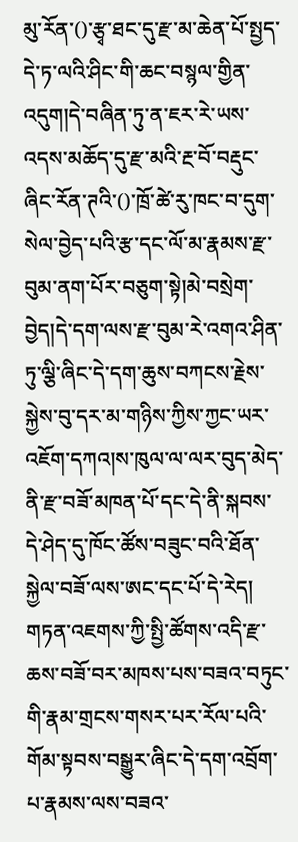མུ་རོན་()་རྩྭ་ཐང་དུ་རྫ་མ་ཆེན་པོ་སྤྱད་དེ་ཏ་ལའི་ཤིང་གི་ཆང་བསྙལ་གྱིན་འདུག།དེ་བཞིན་ཏུ་ན་ཇར་རེ་ཡས་འདས་མཆོད་དུ་རྫ་མའི་རྔ་བོ་བརྡུང་ཞིང་རོན་ཊའི་()་ཁྲོ་ཚེ་རུ་ཁང་བ་དུག་སེལ་བྱེད་པའི་རྩ་དང་ལོ་མ་རྣམས་རྫ་བུམ་ནག་པོར་བཅུག་སྟེ།མེ་བསྲེག་བྱེད།དེ་དག་ལས་རྫ་བུམ་རེ་འགའ་ཤིན་ཏུ་ལྕི་ཞིང་དེ་དག་ཆུས་བཀངས་རྗེས་སྐྱེས་བུ་དར་མ་གཉིས་ཀྱིས་ཀྱང་ཡར་འཇོག་དཀའ།ས་ཁུལ་ལ་ལར་བུད་མེད་ནི་རྫ་བཟོ་མཁན་པོ་དང་དེ་ནི་སྐབས་དེ་ཤེད་དུ་ཁོང་ཚོས་བཟུང་བའི་ཐོན་སྐྱེལ་བཟོ་ལས་ཨང་དང་པོ་དེ་རེད།
གཏན་འཇགས་ཀྱི་སྤྱི་ཚོགས་འདི་རྫ་ཆས་བཟོ་བར་མཁས་པས་བཟའ་བཏུང་གི་རྣམ་གྲངས་གསར་པར་རོལ་པའི་གོམ་སྟབས་བསྒྱུར་ཞིང་དེ་དག་འབྲོག་པ་རྣམས་ལས་བཟའ་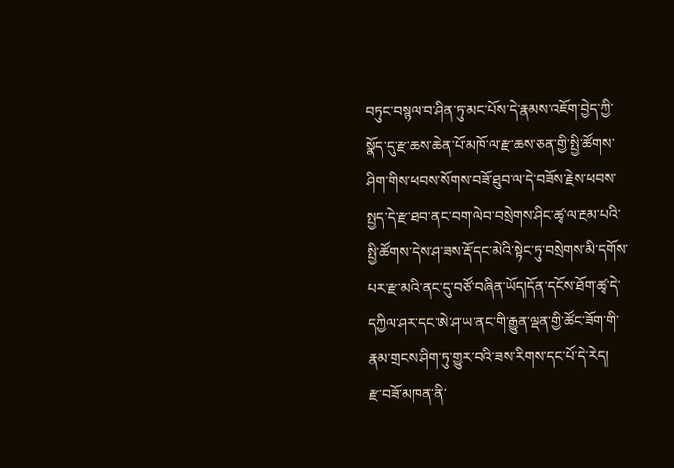བཏུང་བསྙལ་བ་ཤིན་ཏུ་མང་པོས་དེ་རྣམས་འཇོག་བྱེད་ཀྱི་སྣོད་དུ་རྫ་ཆས་ཆེན་པོ་མཁོ་ལ་རྫ་ཆས་ཅན་གྱི་སྤྱི་ཚོགས་ཤིག་གིས་ཕབས་སོགས་བཟོ་ཐུབ་ལ་དེ་བཟོས་རྗེས་ཕབས་སྤྱད་དེ་རྫ་ཐབ་ནང་བག་ལེབ་བསྲེགས་ཤིང་ཚྭ་ལ་རྔམ་པའི་སྤྱི་ཚོགས་དེས་ཤ་ཟས་རྡོ་དང་མེའི་སྟེང་ཏུ་བསྲེགས་མི་དགོས་པར་རྫ་མའི་ནང་དུ་བཙོ་བཞིན་ཡོད།དོན་དངོས་ཐོག་ཚྭ་དེ་དཀྱིལ་ཤར་དང་ཨེ་ཤ་ཡ་ནང་གི་རྒྱུན་ལྡན་གྱི་ཚོང་ཟོག་གི་རྣམ་གྲངས་ཤིག་ཏུ་གྱུར་བའི་ཟས་རིགས་དང་པོ་དེ་རེད།
རྫ་བཟོ་མཁན་ནི་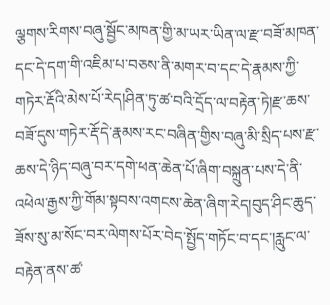ལྕགས་རིགས་བཞུ་སྦྱོང་མཁན་གྱི་མ་ཡར་ཡིན་ལ་རྫ་བཟོ་མཁན་དང་དེ་དག་གི་འཇིམ་པ་བཅས་ནི་མགར་བ་དང་དེ་རྣམས་ཀྱི་གཏེར་རྡོའི་མེས་པོ་རེད།ཤིན་ཏུ་ཚ་བའི་དྲོད་ལ་བརྟེན་ཏེ།རྫ་ཆས་བཟོ་དུས་གཏེར་རྡོ་དེ་རྣམས་རང་བཞིན་གྱིས་བཞུ་མི་སྲིད་པས་རྫ་ཆས་དེ་ཉིད་བཞུ་བར་དགེ་ཕན་ཆེན་པོ་ཞིག་བསྐྲུན་པས་དེ་ནི་འཕེལ་རྒྱས་ཀྱི་གོམ་སྟབས་འགངས་ཆེན་ཞིག་རེད།བུད་ཤིང་ཆུད་ཟོས་སུ་མ་སོང་བར་ལེགས་པོར་བེད་སྤྱོད་གཏོང་བ་དང་།རླུང་ལ་བརྟེན་ནས་ཚ་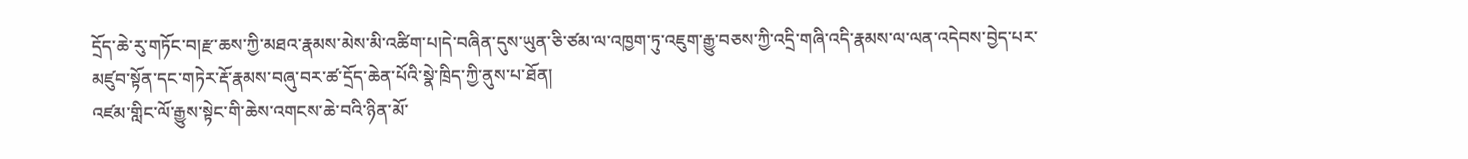དྲོད་ཆེ་རུ་གཏོང་བ།རྫ་ཆས་ཀྱི་མཐའ་རྣམས་མེས་མི་འཚིག་པ།དེ་བཞིན་དུས་ཡུན་ཅི་ཙམ་ལ་འཁྱག་ཏུ་འཇུག་རྒྱུ་བཅས་ཀྱི་འདྲི་གཞི་འདི་རྣམས་ལ་ལན་འདེབས་བྱེད་པར་མཛུབ་སྟོན་དང་གཏེར་རྡོ་རྣམས་བཞུ་བར་ཚ་དྲོད་ཆེན་པོའི་སྣེ་ཁྲིད་ཀྱི་ནུས་པ་ཐོན།
འཛམ་གླིང་ལོ་རྒྱུས་སྟེང་གི་ཆེས་འགངས་ཆེ་བའི་ཉིན་མོ་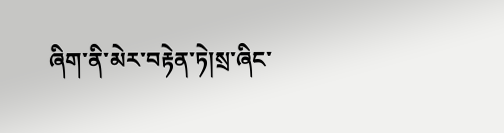ཞིག་ནི་མེར་བརྟེན་ཏེ།སྲ་ཞིང་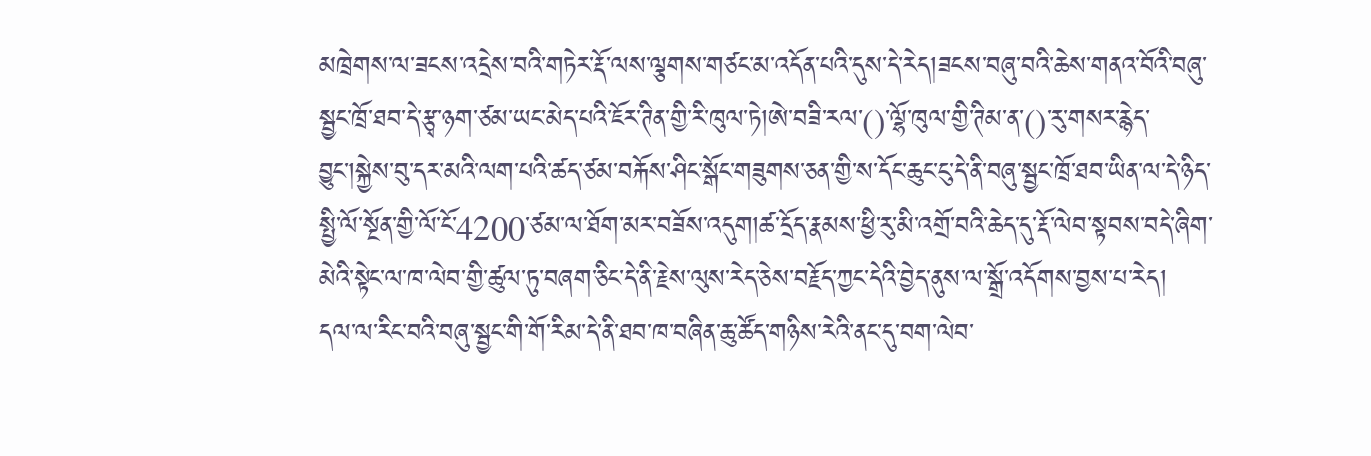མཁྲེགས་ལ་ཟངས་འདྲེས་བའི་གཏེར་རྡོ་ལས་ལྕགས་གཙང་མ་འདོན་པའི་དུས་དེ་རེད།ཟངས་བཞུ་བའི་ཆེས་གནའ་བོའི་བཞུ་སྦྱང་ཁྲོ་ཐབ་དེ་རྩྭ་ཉག་ཙམ་ཡང་མེད་པའི་ཇོར་ཊིན་གྱི་རི་ཁུལ་ཏེ།ཨེ་བཟི་རལ་()་ལྷོ་ཁུལ་གྱི་ཊིམ་ན་()་རུ་གསར་རྙེད་བྱུང་།སྐྱེས་བུ་དར་མའི་ལག་པའི་ཚད་ཙམ་བརྐོས་ཤིང་སྒོང་གཟུགས་ཅན་གྱི་ས་དོང་ཆུང་ངུ་དེ་ནི་བཞུ་སྦྱང་ཁྲོ་ཐབ་ཡིན་ལ་དེ་ཉིད་སྤྱི་ལོ་སྔོན་གྱི་ལོ་ངོ་4200་ཙམ་ལ་ཐོག་མར་བཟོས་འདུག།ཚ་དྲོད་རྣམས་ཕྱི་རུ་མི་འགྲོ་བའི་ཆེད་དུ་རྡོ་ལེབ་སྟབས་བདེ་ཞིག་མེའི་སྟེང་ལ་ཁ་ལེབ་གྱི་ཚུལ་ཏུ་བཞག་ཅིང་དེ་ནི་རྗེས་ལུས་རེད་ཅེས་བརྗོད་ཀྱང་དེའི་བྱེད་ནུས་ལ་སྒྲོ་འདོགས་བྱས་པ་རེད།
དལ་ལ་རིང་བའི་བཞུ་སྦྱང་གི་གོ་རིམ་དེ་ནི་ཐབ་ཁ་བཞིན་ཆུ་ཚོད་གཉིས་རེའི་ནང་དུ་བག་ལེབ་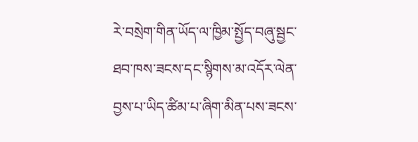རེ་བསྲེག་གིན་ཡོད་ལ་ཁྱིམ་སྤྱོད་བཞུ་སྦྱང་ཐབ་ཁས་ཟངས་དང་སྙིགས་མ་འདོར་ལེན་བྱས་པ་ཡིད་ཚིམ་པ་ཞིག་མིན་པས་ཟངས་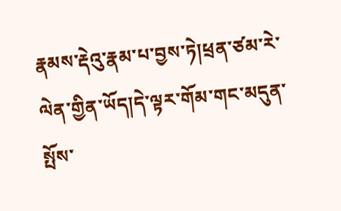རྣམས་རྡེའུ་རྣམ་པ་བྱས་ཏེ།ཕྲན་ཙམ་རེ་ལེན་གྱིན་ཡོད།དེ་ལྟར་གོམ་གང་མདུན་སྤོས་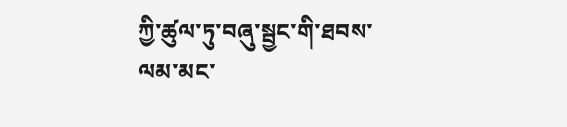ཀྱི་ཚུལ་ཏུ་བཞུ་སྦྱང་གི་ཐབས་ལམ་མང་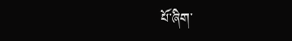པོ་ཞིག་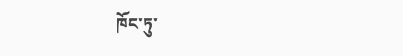ཁོང་ཏུ་